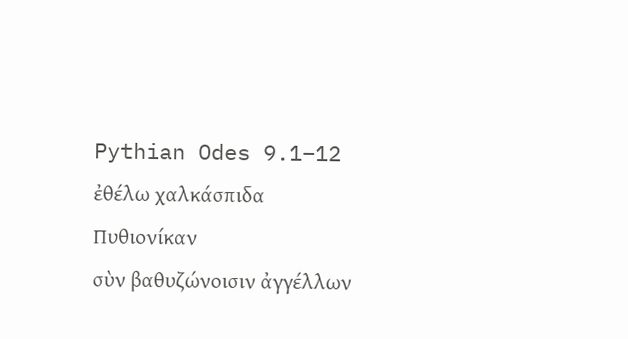Pythian Odes 9.1–12
ἐθέλω χαλκάσπιδα Πυθιονίκαν
σὺν βαθυζώνοισιν ἀγγέλλων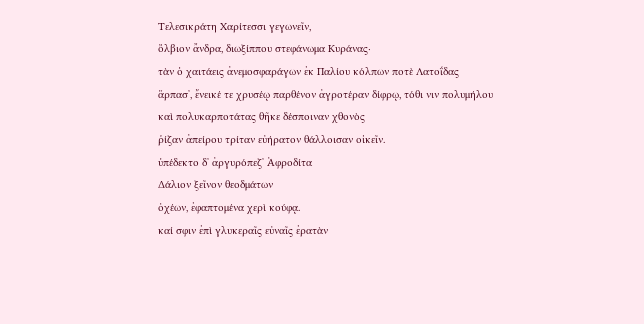Τελεσικράτη Χαρίτεσσι γεγωνεῖν,
ὄλβιον ἄνδρα, διωξίππου στεφάνωμα Κυράνας·
τὰν ὁ χαιτάεις ἀνεμοσφαράγων ἐκ Παλίου κόλπων ποτὲ Λατοΐδας
ἅρπασʼ, ἔνεικέ τε χρυσέῳ παρθένον ἀγροτέραν δίφρῳ, τόθι νιν πολυμήλου
καὶ πολυκαρποτάτας θῆκε δέσποιναν χθονὸς
ῥίζαν ἀπείρου τρίταν εὐήρατον θάλλοισαν οἰκεῖν.
ὑπέδεκτο δʼ ἀργυρόπεζʼ Ἀφροδίτα
Δάλιον ξεῖνον θεοδμάτων
ὀχέων, ἐφαπτομένα χερὶ κούφᾳ.
καί σφιν ἐπὶ γλυκεραῖς εὐναῖς ἐρατὰν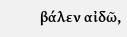βάλεν αἰδῶ,